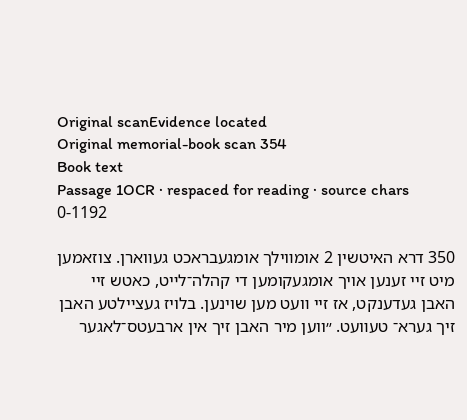Original scanEvidence located
Original memorial-book scan 354
Book text
Passage 1OCR · respaced for reading · source chars 0-1192

350 דרא האיטשין 2 אומװילך אומגעבראכט געװארן. צוזאמען מיט זיי זענען אויך אומגעקומען די קהלה־לײט, כאטש זיי האבן געדענקט, אז זיי װעט מען שוינען. בלויז געצײלטע האבן זיך גערא־ טעװעט. ״ווען מיר האבן זיך אין ארבעטס־לאגער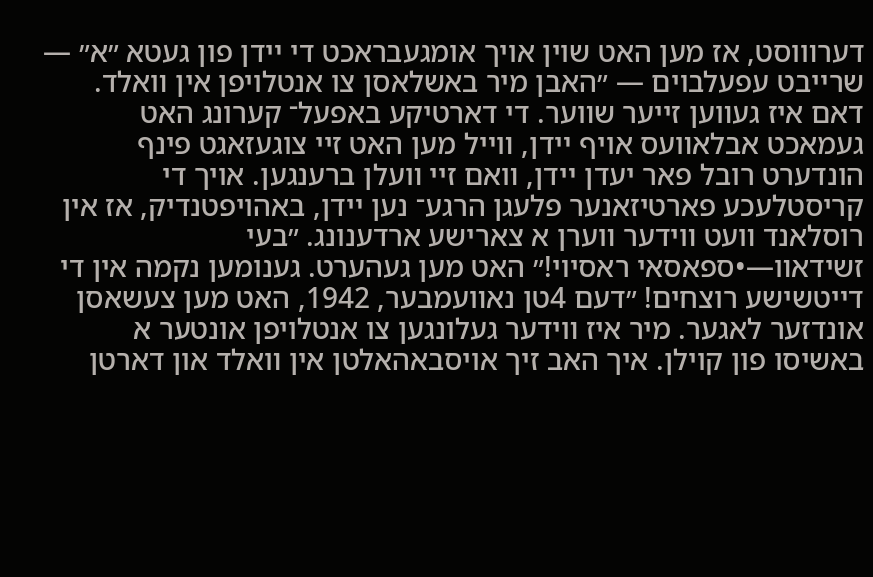דערװוסט, אז מען האט שוין אויך אומגעבראכט די ײדן פון געטא ״א״ — שרײבט עפעלבױם — ״האבן מיר באשלאסן צו אנטלויפן אין װאלד. דאם איז געװען זייער שװער. די דארטיקע באפעל־ קערונג האט געמאכט אבלאװעס אויף ײדן, װײל מען האט זיי צוגעזאגט פינף הונדערט רובל פאר יעדן ײדן, װאם זיי װעלן ברענגען. אויך די קריסטלעכע פארטיזאנער פלעגן הרגע־ נען ײדן, באהויפטנדיק, אז אין רוסלאנד װעט װידער װערן א צארישע ארדענונג. ״בעי זשידאװ—•ספאסאי ראסיױ!״ האט מען געהערט. גענומען נקמה אין די דײטשישע רוצחים! ״דעם 4טן נאװעמבער, 1942, האט מען צעשאסן אונדזער לאגער. מיר איז װידער געלונגען צו אנטלויפן אונטער א באשיסו פון קוילן. איך האב זיך אויסבאהאלטן אין װאלד און דארטן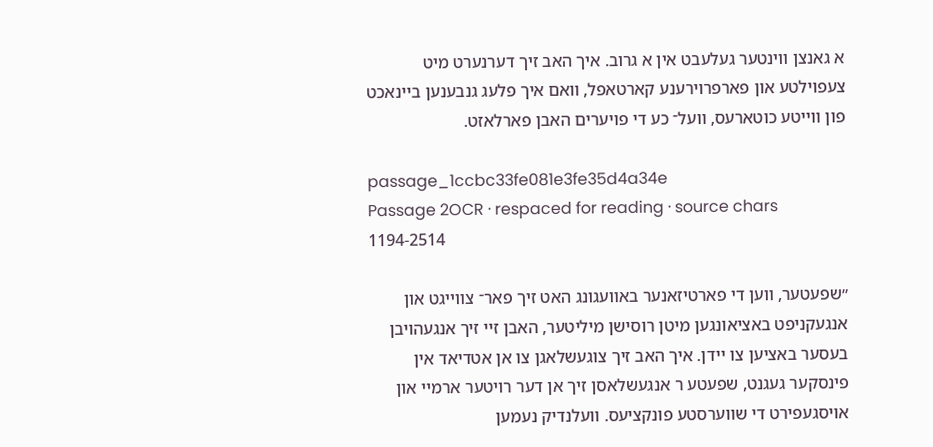א גאנצן װינטער געלעבט אין א גרוב. איך האב זיך דערנערט מיט צעפוילטע און פארפרוירענע קארטאפל, װאם איך פלעג גנבענען בײנאכט פון װײטע כוטארעס, װעל־ כע די פויערים האבן פארלאזט.

passage_1ccbc33fe081e3fe35d4a34e
Passage 2OCR · respaced for reading · source chars 1194-2514

״שפעטער, װען די פארטיזאנער באװעגונג האט זיך פאר־ צװײגט און אנגעקניפט באציאונגען מיטן רוסישן מיליטער, האבן זיי זיך אנגעהויבן בעסער באציען צו ײדן. איך האב זיך צוגעשלאגן צו אן אטדיאד אין פינסקער געגנט, שפעטע ר אנגעשלאסן זיך אן דער רויטער ארמײ און אויסגעפירט די שװערסטע פונקציעס. װעלנדיק נעמען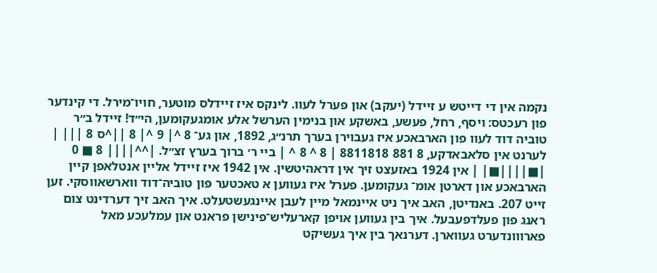נקמה אין די דײטש ע זײדל (יעקב) און פערל לעװ. לינקס איז זײדלס מוטער, חױו־מירל. די קינדער פון רעכטס: ױסף, רחל, פעשע, באשקע און בנימין הערשל אלע אומגעקומען, הי״ד! זײדל ב״ר טוביה דוד לעװ פון הארבאכע איז געבוירן בערך תרנ״ג, 1892, און גע־ 8 ^| 9 ^| 8 ||^ס 8 ||| | לערנט אין סלאבאדקע, 8 881 8811818 | 8 ^ 8 ^ | בײ ר׳ ברוך בערץ זצ״ל. |^^|||| 8 ■ 0 |■||||■| | אין 1924 באזעצט זיך אין דראהיטשין. אין 1942 איז זײדל אלײן אנטלאפן קײן הארבאכע און דארטן אומ־ געקומען. פערל איז געװען א טאכטער פון טוביה־דוד װארשאװסקי. זען זײט 207. באנדיטן, האב איך ניט אײנמאל מײן לעבן אײנגעשטעלט. איך האב זיך דערדינט צום ראנג פון פעלדפעבעל. איך בין געװען אויפן קארעליש־פינישן פראנט און עמלעכע מאל פארװונדערט געװארן. דערנאך בין איך געשיקט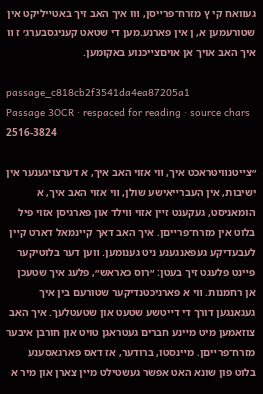געװאח קי ץ מזרח־פרײסן, װו איך האב זיך באטײליקט אין שטורעמען א, ן אין פארנע.מען די שטאט קעניגסבערג׳ ז װ איך האב אויך אן אויםצײכנוע באקומען.

passage_c818cb2f3541da4ea87205a1
Passage 3OCR · respaced for reading · source chars 2516-3824

״צײטנװיטראכט איך, װי אזוי האב איך, א דערצויגענער אין ישיבות, אין העברײאישע שולן, װי אזוי האב איך, א הומאניסט, געקענט זײן אזוי װילד און פארגיסן אזוי פיל בלוט אין מזרח־פרײםן. איך האב דאך קײנמאל דארט קײן לעבעדיקע געפאנגענע ניט גענומען. װען דער בלוטיקער פײנט פלעגט זיך בעטן: ״רוס כאראש״, פלעג איך שטעכן אן רחמנות. װי א פארניכטנדיקער שטורעם בין איך געגאנגען דורך די דײטשע שטעט און שטעטלעך. איך האב צוזאמען מיט מײנע חברים געטראגן טויט און חורבן איבער מזרח־פרײםן. מײנסטו, ברודער, אז דאס פארגאסענע בלוט פון שונא האט אפשר געשטילט מײן צארן און מיר א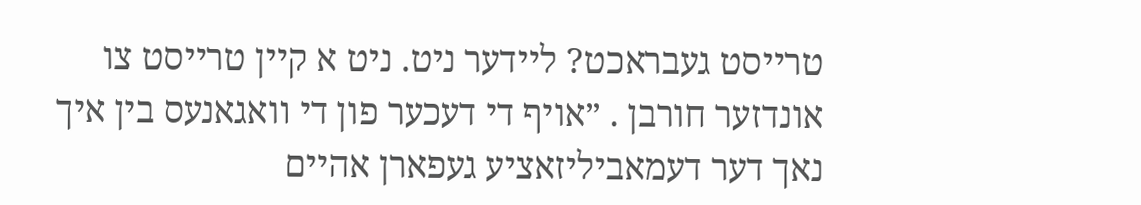טרײסט געבראכט? לײדער ניט. ניט א קײן טרײסט צו אונדזער חורבן . ״אויף די דעכער פון די װאגאנעס בין איך נאך דער דעמאביליזאציע געפארן אהײם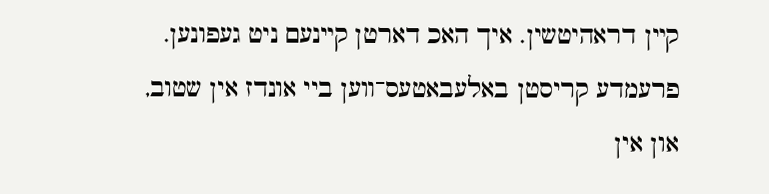קײן דראהיטשין. איך האכ דארטן קײנעם ניט געפונען. פרעמדע קריסטן באלעבאטעס־װען ביי אונדז אין שטוב, און אין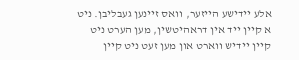אלע ײדישע הײזער, װאס זײנען געבליבן. ניט א קײן ײד אין דראהיטשין, מען הערט ניט קײן ײדיש װארט און מען זעט ניט קײן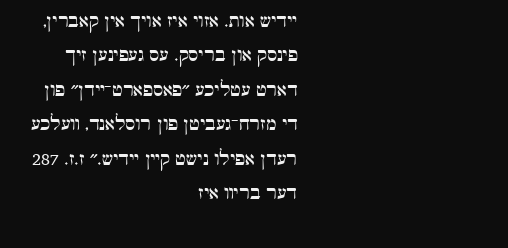ײדיש אות. אזוי איז אויך אין קאברין, פינסק און בריסק. עס געפינען זיך דארט עטליכע ״פאספארט־ײדן״ פון די מזרח־געביטן פון רוסלאנד, װעלכע רעדן אפילו נישט קײן ײדיש.״ ז.ז. 287 דער בריװ איז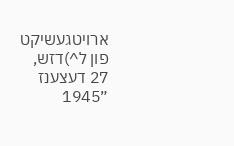ארויטגעשיקט פון ל^)דזש, 27 דעצענז ״1945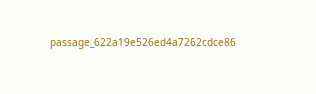passage_622a19e526ed4a7262cdce86